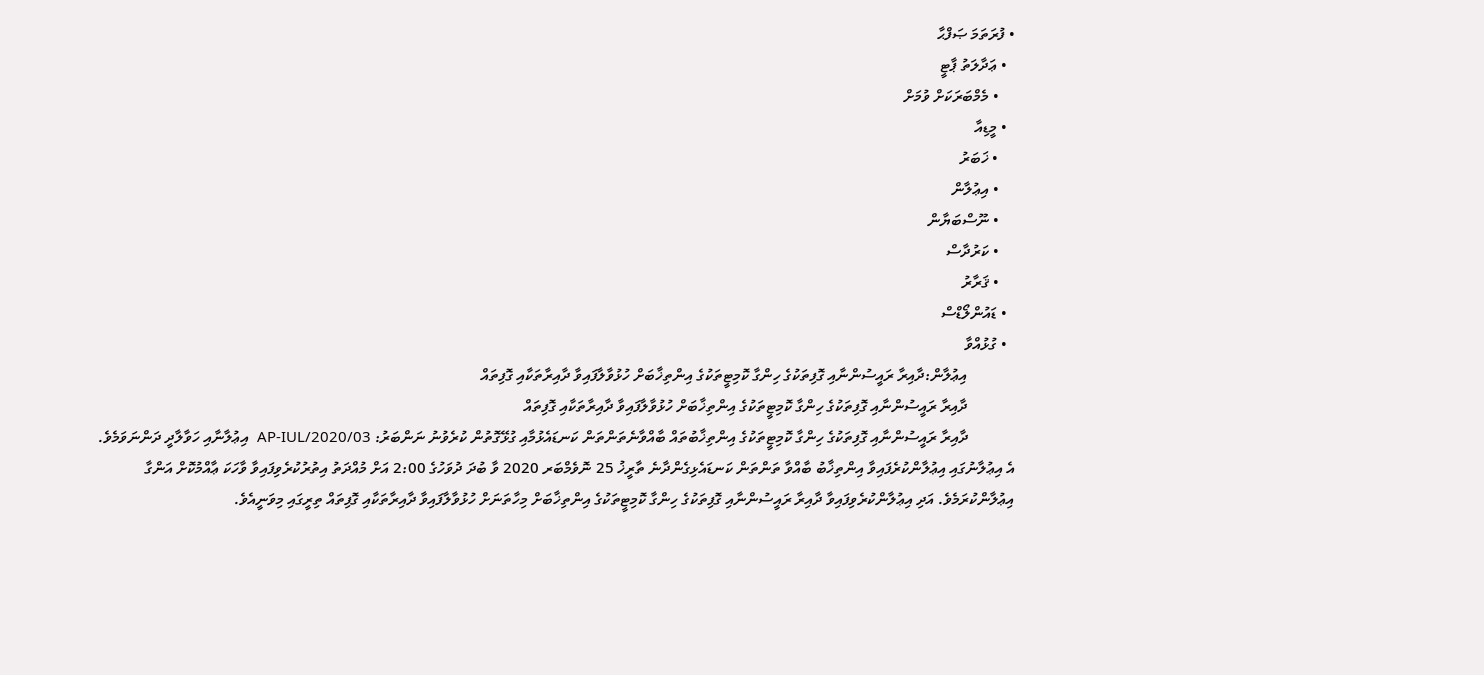• ފުރަތަމަ ޞަފްޙާ
  • ޢަދާލަތު ޕާޓީ
    • މެމްބަރަކަށް ވުމަށް
  • މީޑިއާ
    • ޚަބަރު
    • އިޢުލާން
    • ނޫސްބަޔާން
    • ކަރުދާސް
    • ޤަރާރު
  • ޑައުންލޯޑްސް
  • ގުޅުއްވާ
            އިޢުލާން:ދާއިރާ ރައީސުންނާއި ގޮފިތަކުގެ ހިންގާ ކޮމިޓީތަކުގެ އިންތިޚާބަށް ހުޅުވާލާފައިވާ ދާއިރާތަކާއި ގޮފިތައް
            ދާއިރާ ރައީސުންނާއި ގޮފިތަކުގެ ހިންގާ ކޮމިޓީތަކުގެ އިންތިޚާބަށް ހުޅުވާލާފައިވާ ދާއިރާތަކާއި ގޮފިތައް
            ދާއިރާ ރައީސުންނާއި ގޮފިތަކުގެ ހިންގާ ކޮމިޓީތަކުގެ އިންތިޚާބުތައް ބާއްވާނެތަންތަން ކަނޑައެޅުމާއި ގުޅޭގޮތުން ކުރެވުނު ނަންބަރު: AP-IUL/2020/03  އިޢުލާނާއި ހަވާލާދީ ދަންނަވަމެވެ. އެ އިޢުލާނުގައި އިޢުލާންކުރެފައިވާ އިންތިޚާބު ބާއްވާ ތަންތަން ކަނޑައެޅިގެންދާނެ ތާރީޚު 25 ނޮވެމްބަރ 2020 ވާ ބުދަ ދުވަހުގެ 2:00 އަށް މުއްދަތު އިތުރުކުރެވިފައިވާ ވާހަކަ ޢާއްމުކޮށް އަންގާ އިޢުލާންކުރަމެވެ. އަދި އިޢުލާންކުރެވިފައިވާ ދާއިރާ ރައީސުންނާއި ގޮފިތަކުގެ ހިންގާ ކޮމިޓީތަކުގެ އިންތިޚާބަށް މިހާތަނަށް ހުޅުވާލާފައިވާ ދާއިރާތަކާއި ގޮފިތައް ތިރީގައި މިވަނީއެވެ.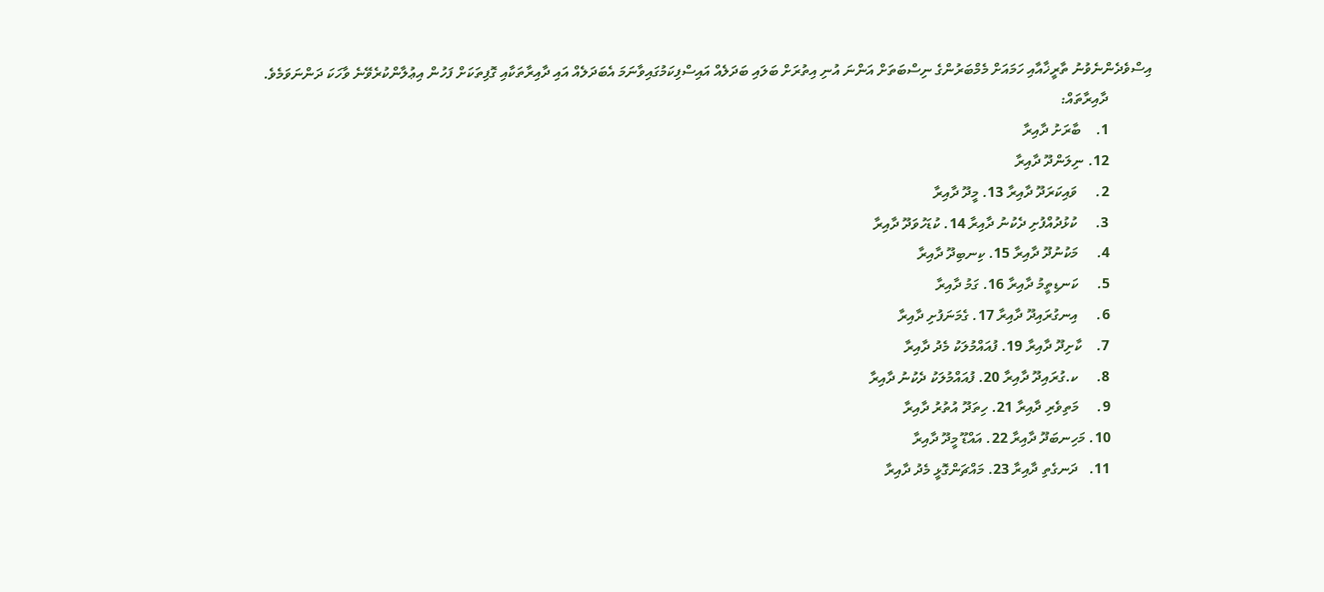އިސްވެދެންނެވުނު ތާރީޚާއާއި ހަމައަށް މެމްބަރުންގެ ނިސްބަތަށް އަންނަ އުނި އިތުރަށް ބަލައި ބަދަލެއް އައިސްފިކަމުގައިވާނަމަ އެބަދަލެއް އައި ދާއިރާތަކާއި ގޮފިތަކަށް ފަހުން އިޢުލާންކުރެވޭނެ ވާހަކަ ދަންނަވަމެވެ.
            ދާއިރާތައް:
            1.    ބާރަށު ދާއިރާ
            12. ނިލަންދޫ ދާއިރާ
            2.     ވައިކަރަދޫ ދާއިރާ 13. މީދޫ ދާއިރާ
            3.     ކުޅުދުއްފުށި ދެކުނު ދާއިރާ 14. ކުޑަހުވަދޫ ދާއިރާ
            4.     މަކުނުދޫ ދާއިރާ 15. ކިނބިދޫ ދާއިރާ
            5.     ކަނޑިތީމު ދާއިރާ 16. ގަމު ދާއިރާ
            6.     އިނގުރައިދޫ ދާއިރާ 17. ގެމަނަފުށި ދާއިރާ
            7.    ކާށިދޫ ދާއިރާ 19. ފުއައްމުލަކު މެދު ދާއިރާ
            8.     ކ.ގުރައިދޫ ދާއިރާ 20. ފުއައްމުލަކު ދެކުނު ދާއިރާ
            9.     މަތިވެރި ދާއިރާ 21. ހިތަދޫ އުތުރު ދާއިރާ
            10. މަހިނބަދޫ ދާއިރާ 22. އައްޑޫ މީދޫ ދާއިރާ
            11.   ދަނގެތި ދާއިރާ 23. މައްޗަންގޮޅީ މެދު ދާއިރާ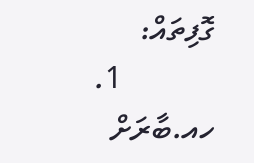ގޮފިތައް:
            1.    ހއ.ބާރަށް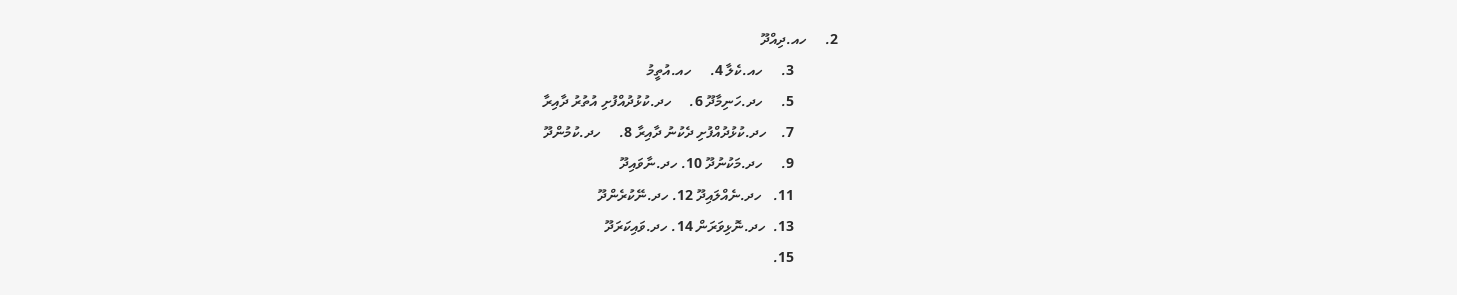2.     ހއ.ދިއްދޫ
            3.     ހއ.ކެލާ 4.     ހއ.އުތީމު
            5.     ހދ.ހަނިމާދޫ 6.     ހދ.ކުޅުދުއްފުށި އުތުރު ދާއިރާ
            7.    ހދ.ކުޅުދުއްފުށި ދެކުނު ދާއިރާ 8.     ހދ.ކުމުންދޫ
            9.     ހދ.މަކުނުދޫ 10. ހދ.ނާވައިދޫ
            11.   ހދ.ނެއްލައިދޫ 12. ހދ.ނޭކުރެންދޫ
            13.  ހދ.ނޮޅިވަރަން 14. ހދ.ވައިކަރަދޫ
            15.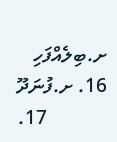ށ.ބިލެއްފަހި 16. ށ.ފުނަދޫ
            17.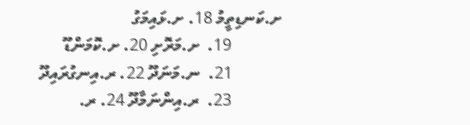ށ.ކަނޑިތީމު 18. ށ.ޅައިމަގު
            19.  ށ.މަރޮށި 20. ށ.ކޮމަންޑޫ
            21.  ނ.މަނަދޫ 22. ރ.އިނގުރައިދޫ
            23.  ރ.އިންނަމާދޫ 24. ރ.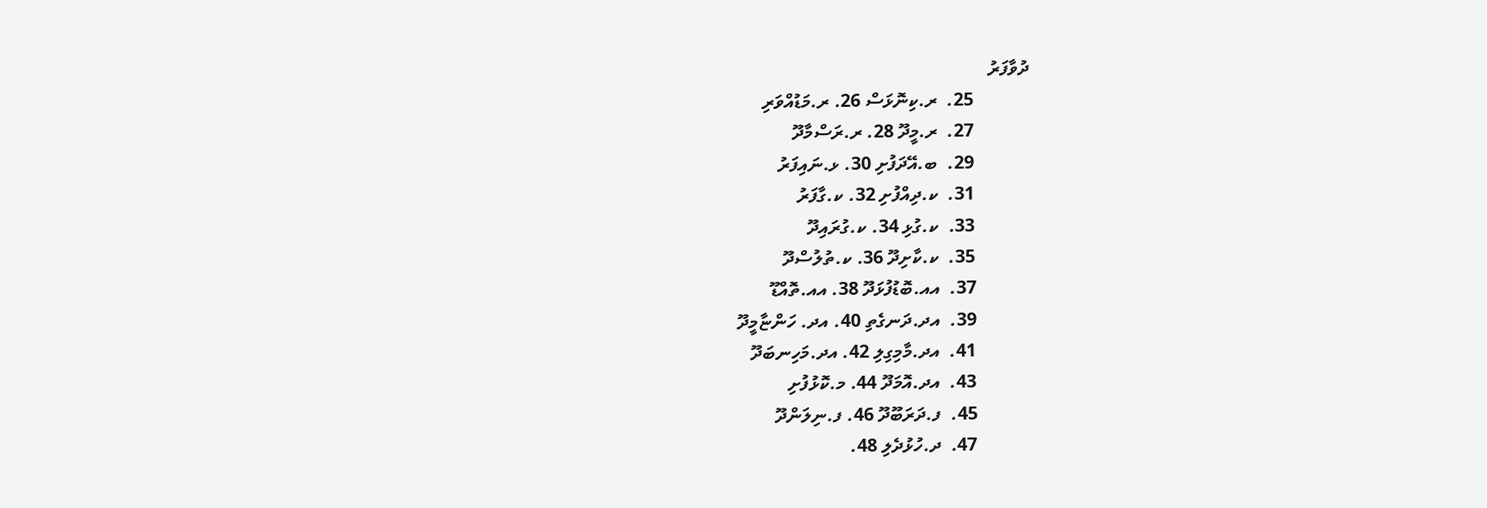ދުވާފަރު
            25.  ރ.ކިނޮޅަސް 26. ރ.މަޑުއްވަރި
            27.  ރ.މީދޫ 28. ރ.ރަސްމާދޫ
            29.  ބ.އޭދަފުށި 30. ޅ.ނައިފަރު
            31.  ކ.ދިއްފުށި 32. ކ.ގާފަރު
            33.  ކ.ގުޅި 34. ކ.ގުރައިދޫ
            35.  ކ.ކާށިދޫ 36. ކ.ތުލުސްދޫ
            37.  އއ.ބޮޑުފުޅަދޫ 38. އއ.ތޮއްޑޫ
            39.  އދ.ދަނގެތި 40. އދ. ހަންޏާމީދޫ
            41.  އދ.މާމިގިލި 42. އދ.މަހިނބަދޫ
            43.  އދ.އޮމަދޫ 44. މ.ކޮޅުފުށި
            45.  ފ.ދަރަބޫދޫ 46. ފ.ނިލަންދޫ
            47.  ދ.ހުޅުދެލި 48.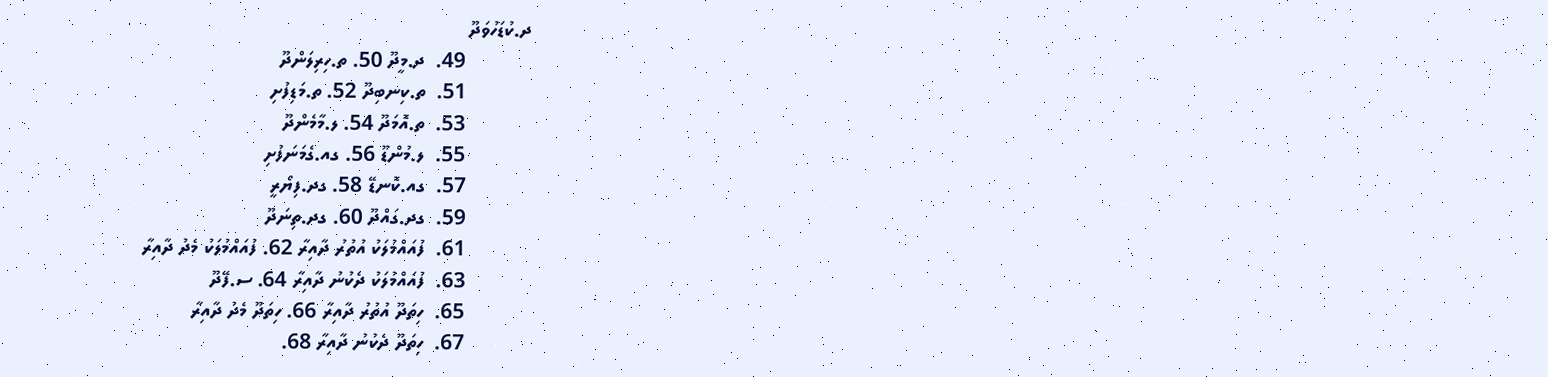ދ.ކުޑަހުވަދޫ
            49.  ދ.މީދޫ 50. ތ.ހިރިލަންދޫ
            51.  ތ.ކިނބިދޫ 52. ތ.މަޑިފުށި
            53.  ތ.އޮމަދޫ 54. ލ.މާމެންދޫ
            55.  ލ.މުންޑޫ 56. ގއ.ގެމަނަފުށި
            57.  ގއ.ކޮނޑޭ 58. ގދ.ފިޔޯރީ
            59.  ގދ.ގައްދޫ 60. ގދ.ތިނަދޫ
            61.  ފުއައްމުލަކު އުތުރު ދާއިރާ 62. ފުއައްމުލަކު މެދު ދާއިރާ
            63.  ފުއައްމުލަކު ދެކުނު ދާއިރާ 64. ސ.ފޭދޫ
            65.  ހިތަދޫ އުތުރު ދާއިރާ 66. ހިތަދޫ މެދު ދާއިރާ
            67.  ހިތަދޫ ދެކުނު ދާއިރާ 68.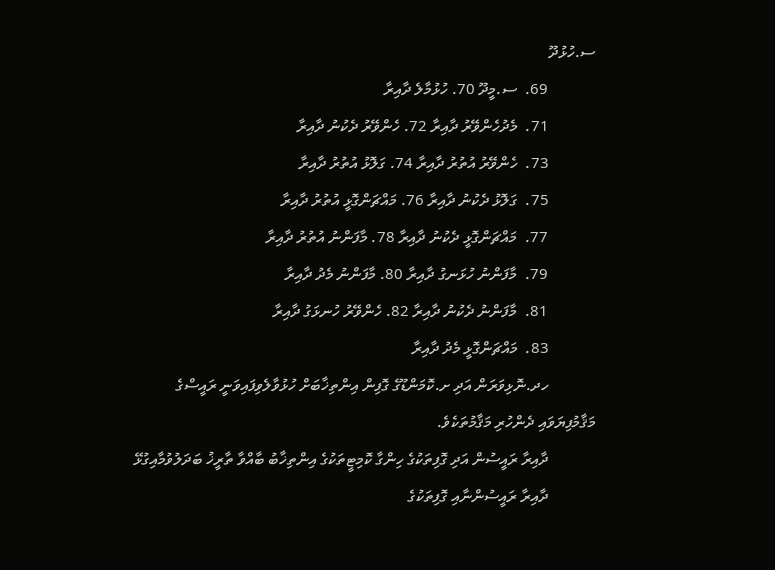ސ.ހުޅުދޫ
            69.  ސ.މީދޫ 70. ހުޅުމާލެ ދާއިރާ
            71.  މެދުހެންވޭރު ދާއިރާ 72. ހެންވޭރު ދެކުނު ދާއިރާ
            73.  ހެންވޭރު އުތުރު ދާއިރާ 74. ގަލޮޅު އުތުރު ދާއިރާ
            75.  ގަލޮޅު ދެކުނު ދާއިރާ 76. މައްޗަންގޮޅީ އުތުރު ދާއިރާ
            77.  މައްޗަންގޮޅީ ދެކުނު ދާއިރާ 78. މާފަންނު އުތުރު ދާއިރާ
            79.  މާފަންނު ހުޅަނގު ދާއިރާ 80. މާފަންނު މެދު ދާއިރާ
            81.  މާފަންނު ދެކުނު ދާއިރާ 82. ހެންވޭރު ހުނޅަގު ދާއިރާ
            83.  މައްޗަންގޮޅީ މެދު ދާއިރާ
            ހދ.ނޮޅިވަރަން އަދި ށ.ކޮމަންޑޫގެ ގޮފިން އިންތިޚާބަށް ހުޅުވާލެވިފައިވަނީ ރައީސްގެ މަޤާމުފިޔަވައި ދެންހުރި މަޤާމުތަކެވެ.
            ދާއިރާ ރައީސުން އަދި ގޮފިތަކުގެ ހިންގާ ކޮމިޓީތަކުގެ އިންތިޚާބު ބާއްވާ ތާރީޚު ބަދަލުވުމާއިގުޅޭ
            ދާއިރާ ރައީސުންނާއި ގޮފިތަކުގެ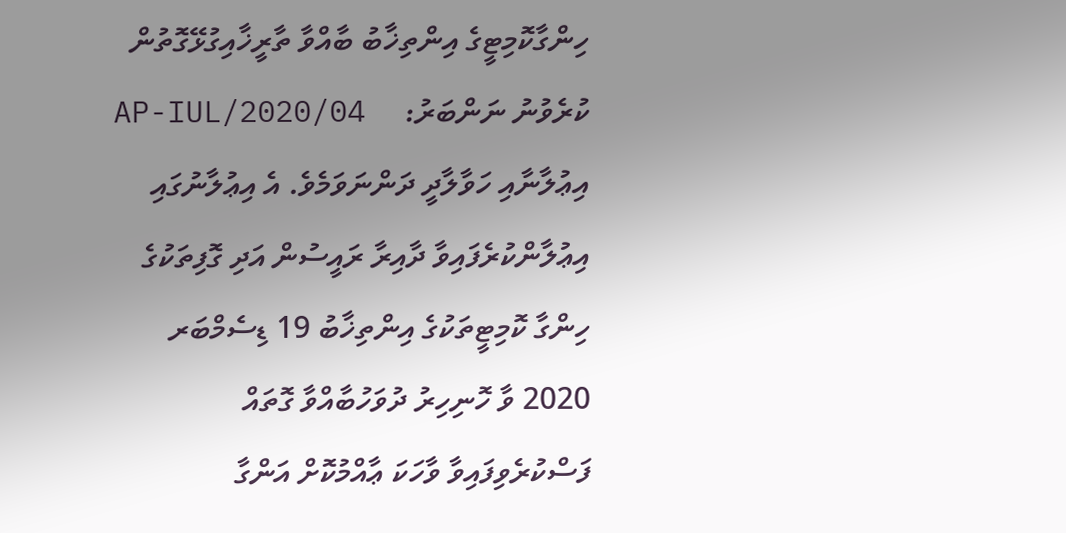ހިންގާކޮމިޓީގެ އިންތިޚާބު ބާއްވާ ތާރީޚާއިގުޅޭގޮތުން ކުރެވުނު ނަންބަރު:     AP-IUL/2020/04  އިޢުލާނާއި ހަވާލާދީ ދަންނަވަމެވެ. އެ އިޢުލާނުގައި އިޢުލާންކުރެފައިވާ ދާއިރާ ރައީސުން އަދި ގޮފިތަކުގެ ހިންގާ ކޮމިޓީތަކުގެ އިންތިޚާބު 19 ޑިސެމްބަރ 2020 ވާ ހޮނިހިރު ދުވަހުބާއްވާ ގޮތައް ފަސްކުރެވިފައިވާ ވާހަކަ ޢާއްމުކޮށް އަންގާ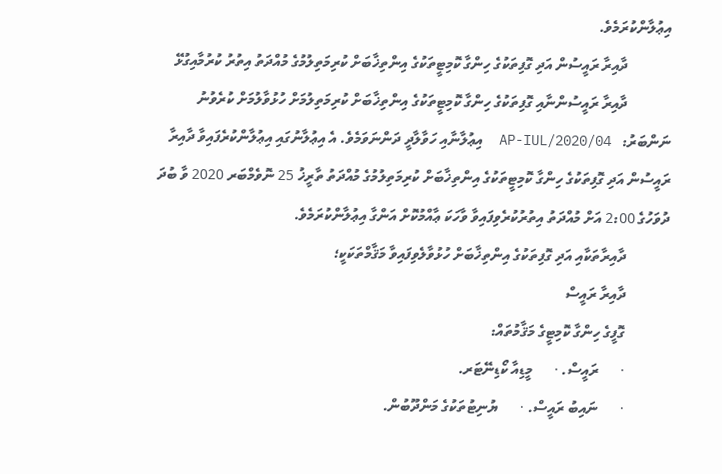އިޢުލާންކުރަމެވެ.
            ދާއިރާ ރައީސުން އަދި ގޮފިތަކުގެ ހިންގާ ކޮމިޓީތަކުގެ އިންތިޚާބަށް ކުރިމަތިލުމުގެ މުއްދަތު އިތުރު ކުރުމާއިގުޅޭ
            ދާއިރާ ރައީސުންނާއި ގޮފިތަކުގެ ހިންގާ ކޮމިޓީތަކުގެ އިންތިޚާބަށް ކުރިމަތިލުމަށް ހުޅުވާލުމަށް ކުރެވުނު ނަންބަރު:   AP-IUL/2020/04  އިޢުލާނާއި ހަވާލާދީ ދަންނަވަމެވެ. އެ އިޢުލާނުގައި އިޢުލާންކުރެފައިވާ ދާއިރާ ރައީސުން އަދި ގޮފިތަކުގެ ހިންގާ ކޮމިޓީތަކުގެ އިންތިޚާބަށް ކުރިމަތިލުމުގެ މުއްދަތު ތާރީޚު 25 ނޮވެމްބަރ 2020 ވާ ބުދަ ދުވަހުގެ 2:00 އަށް މުއްދަތު އިތުރުކުރެވިފައިވާ ވާހަކަ ޢާއްމުކޮށް އަންގާ އިޢުލާންކުރަމެވެ.
            ދާއިރާތަކާއި އަދި ގޮފިތަކުގެ އިންތިޚާބަށް ހުޅުވާލެވިފައިވާ މަޤާމްތަކަކީ؛
            ދާއިރާ ރައީސް
            ގޮފީގެ ހިންގާ ކޮމިޓީގެ މަޤާމުތައް:
            ·      ރައީސް. ·      މީޑިއާ ކޯޑިނޭޓަރ.
            ·      ނައިބު ރައީސް. ·      ޔުނިޓުތަކުގެ މަންދޫބުން.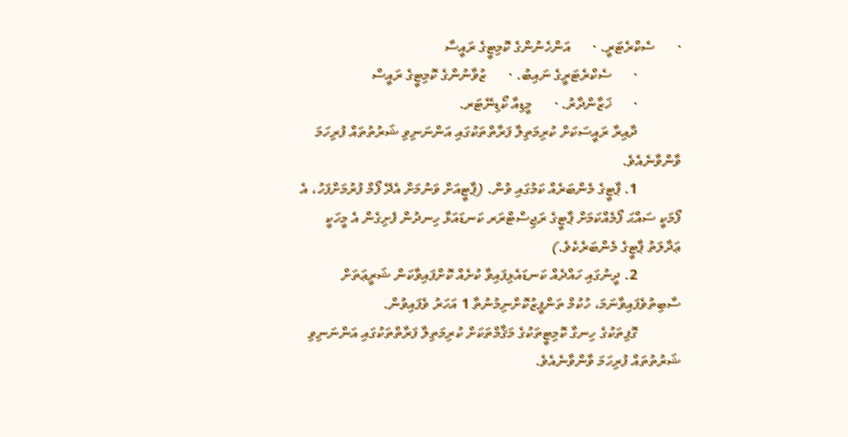·      ސެކްރެޓަރީ. ·      އަންހެނުންގެ ކޮމިޓީގެ ރައީސާ
            ·      ސެކްރެޓަރީގެ ނައިބު. ·      ޒުވާނުންގެ ކޮމިޓީގެ ރައީސް
            ·      ޚަޒާންދާރު. ·      މީޑިއާ ކޯޑިނޭޓަރ.
            ދާއިރާ ރައީސަކަށް ކުރިމަތިލާ ފަރާތްތަކުގައި އަންނަނިވި ޝަރުތުތައް ފުރިހަމަ ވާންވާނެއެވެ.
            1. ޕާޓީގެ މެންބަރެއް ކަމުގައި ވުން. (ޕާޓީއަށް ވަނުމަށް އެދޭ ފޯމް ފުރުމަށްފަހު، އެ ފޯމަކީ ސައްޙަ ފޯމެއްކަމަށް ޕާޓީގެ ރަޖިސްޓްރަރ ކަނޑައަޅާ ހިނދުން ފެށިގެން އެ މީހަކީ ޢަދާލަތު ޕާޓީގެ މެންބަރެކެވެ.)
            2. ދީނުގައި ހައްދެއް ކަނޑައެޅިފައިވާ ކުށެއް ކޮށްފައިވާކަން ޝަރީޢަތަށް ސާބިތުވެފައިވާނަމަ، ހުކުމް ތަންފީޒުކޮށްނިމުނުތާ 1 އަހަރު ވެފައިވުން.
            ގޮފިތަކުގެ ހިނގާ ކޮމިޓީތަކުގެ މަޤާމްތަކަށް ކުރިމަތިލާ ފަރާތްތަކުގައި އަންނަނިވި ޝަރުތުތައް ފުރިހަމަ ވާންވާނެއެވެ.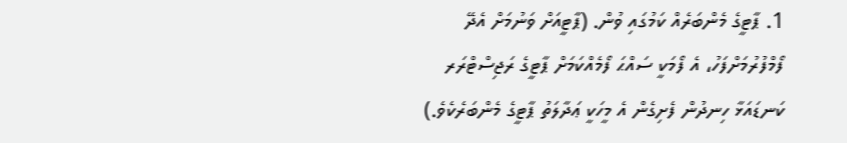1. ޕާޓީގެ މެންބަރެއް ކަމުގައި ވުން. (ޕާޓީއަށް ވަނުމަށް އެދޭ ފޯމްފުރުމަށްފަހު، އެ ފޯމަކީ ސައްޙަ ފޯމެއްކަމަށް ޕާޓީގެ ރަޖިސްޓްރަރ ކަނޑައަޅާ ހިނދުން ފެށިގެން އެ މީހަކީ ޢަދާލަތު ޕާޓީގެ މެންބަރެކެވެ.)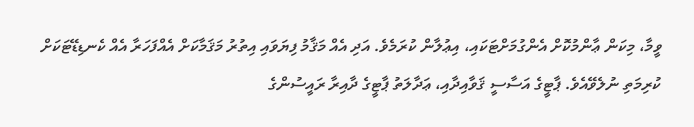ވީމާ، މިކަން ޢާންމުކޮށް އެންގުމަށްޓަކައި، އިޢުލާން ކުރަމެވެ. އަދި އެއް މަޤާމު ފިޔަވައި އިތުރު މަޤަމާކަށް އެއްފަހަރާ އެއް ކެނޑިޑޭޓަކަށް ކުރިމަތި ނުލެވޭއެވެ. ޕާޓީގެ އަސާސީ ޤަވާއިދާއި، ޢަދާލަތު ޕާޓީގެ ދާއިރާ ރައީސުންގެ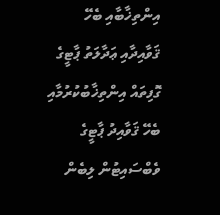އިންތިޚާބާއި ބެހޭ ޤަވާއިދާއި ޢަދާލަތު ޕާޓީގެ ގޮފިތައް އިންތިޚާބުކުރުމާއި ބެހޭ ޤަވާއިދު ޕާޓީގެ ވެބްސައިޓުން ލިބެން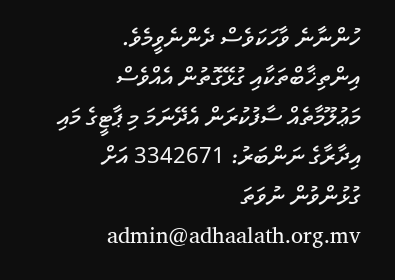ހުންނާނެ ވާހަކަވެސް ދެންނެވީމެވެ. އިންތިޚާބްތަކާއި ގުޅޭގޮތުން އެއްވެސް މަޢުލޫމާތެއް ސާފުކުރަން އެދޭނަމަ މި ޕާޓީގެ މައި އިދާރާގެ ނަންބަރު: 3342671 އަށް ގުޅުންވުން ނުވަތަ admin@adhaalath.org.mv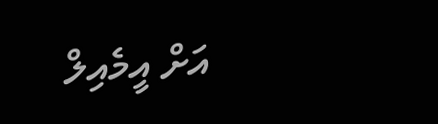އަށް އީމެއިލް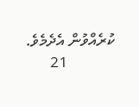ކުރެއްވުން އެދެމެވެ.
            21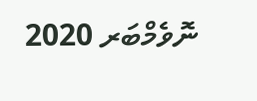ނޮވެމްބަރ 2020